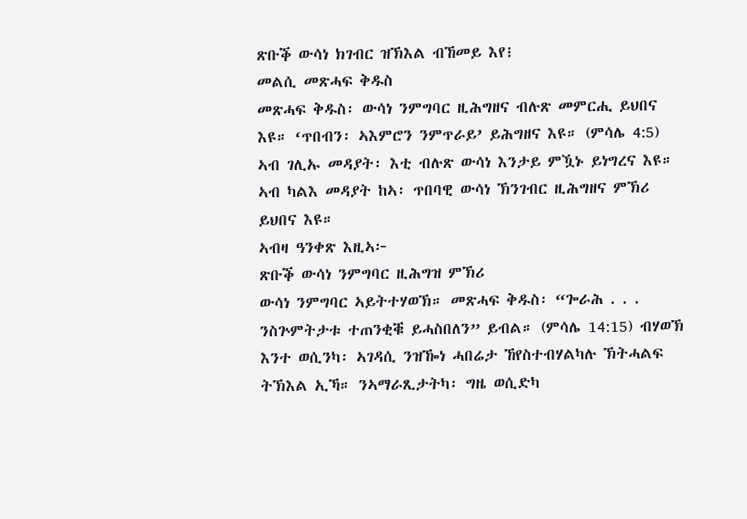ጽቡቕ ውሳነ ክገብር ዝኽእል ብኸመይ እየ፧
መልሲ መጽሓፍ ቅዱስ
መጽሓፍ ቅዱስ፡ ውሳነ ንምግባር ዚሕግዘና ብሉጽ መምርሒ ይህበና እዩ። ‘ጥበብን፡ ኣእምሮን ንምጥራይ’ ይሕግዘና እዩ። (ምሳሌ 4:5) ኣብ ገሊኡ መዳያት፡ እቲ ብሉጽ ውሳነ እንታይ ምዃኑ ይነግረና እዩ። ኣብ ካልእ መዳያት ከኣ፡ ጥበባዊ ውሳነ ኽንገብር ዚሕግዘና ምኽሪ ይህበና እዩ።
ኣብዛ ዓንቀጽ እዚኣ፦
ጽቡቕ ውሳነ ንምግባር ዚሕግዝ ምኽሪ
ውሳነ ንምግባር ኣይትተሃወኽ። መጽሓፍ ቅዱስ፡ “ጐራሕ . . . ንስጕምትታቱ ተጠንቂቑ ይሓስበለን” ይብል። (ምሳሌ 14:15) ብሃወኽ እንተ ወሲንካ፡ ኣገዳሲ ንዝዀነ ሓበሬታ ኸየስተብሃልካሉ ኽትሓልፍ ትኽእል ኢኻ። ንኣማራጺታትካ፡ ግዜ ወሲድካ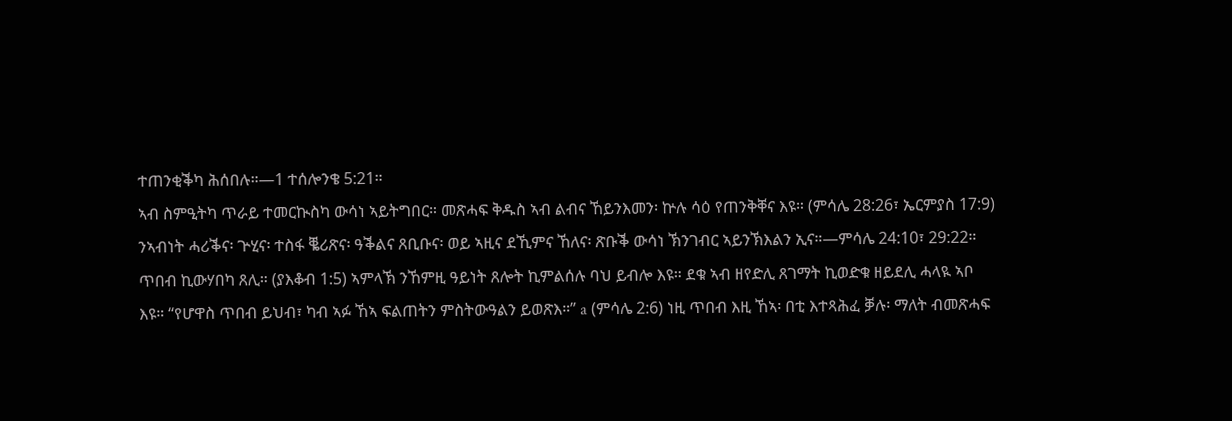ተጠንቂቕካ ሕሰበሉ።—1 ተሰሎንቄ 5:21።
ኣብ ስምዒትካ ጥራይ ተመርኲስካ ውሳነ ኣይትግበር። መጽሓፍ ቅዱስ ኣብ ልብና ኸይንእመን፡ ኵሉ ሳዕ የጠንቅቐና እዩ። (ምሳሌ 28:26፣ ኤርምያስ 17:9) ንኣብነት ሓሪቕና፡ ጕሂና፡ ተስፋ ቘሪጽና፡ ዓቕልና ጸቢቡና፡ ወይ ኣዚና ደኺምና ኸለና፡ ጽቡቕ ውሳነ ኽንገብር ኣይንኽእልን ኢና።—ምሳሌ 24:10፣ 29:22።
ጥበብ ኪውሃበካ ጸሊ። (ያእቆብ 1:5) ኣምላኽ ንኸምዚ ዓይነት ጸሎት ኪምልሰሉ ባህ ይብሎ እዩ። ደቁ ኣብ ዘየድሊ ጸገማት ኪወድቁ ዘይደሊ ሓላዪ ኣቦ እዩ። “የሆዋስ ጥበብ ይህብ፣ ካብ ኣፉ ኸኣ ፍልጠትን ምስትውዓልን ይወጽእ።” a (ምሳሌ 2:6) ነዚ ጥበብ እዚ ኸኣ፡ በቲ እተጻሕፈ ቓሉ፡ ማለት ብመጽሓፍ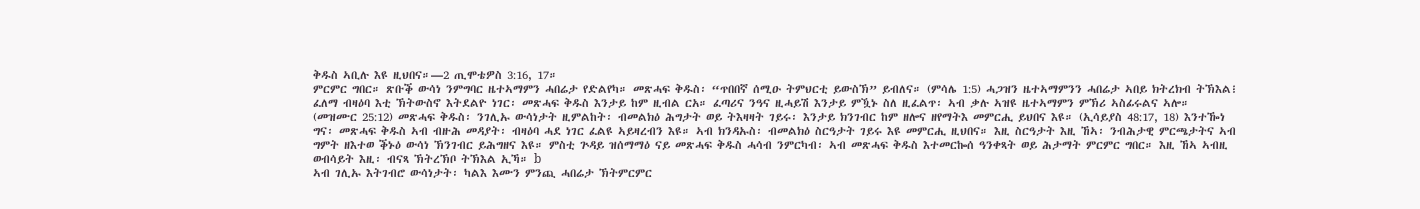ቅዱስ ኣቢሉ እዩ ዚህበና።—2 ጢሞቴዎስ 3:16, 17።
ምርምር ግበር። ጽቡቕ ውሳነ ንምግባር ዜተኣማምን ሓበሬታ የድልየካ። መጽሓፍ ቅዱስ፡ “ጥበበኛ ሰሚዑ ትምህርቲ ይውስኽ” ይብለና። (ምሳሌ 1:5) ሓጋዝን ዜተኣማምንን ሓበሬታ ኣበይ ክትረክብ ትኽእል፧
ፈለማ ብዛዕባ እቲ ኽትውስኖ እትደልዮ ነገር፡ መጽሓፍ ቅዱስ እንታይ ከም ዚብል ርአ። ፈጣሪና ንዓና ዚሓይሽ እንታይ ምዃኑ ስለ ዚፈልጥ፡ ኣብ ቃሉ ኣዝዩ ዜተኣማምን ምኽሪ ኣስፊሩልና ኣሎ። (መዝሙር 25:12) መጽሓፍ ቅዱስ፡ ንገሊኡ ውሳነታት ዚምልከት፡ ብመልክዕ ሕግታት ወይ ትእዛዛት ገይሩ፡ እንታይ ክንገብር ከም ዘሎና ዘየማትእ መምርሒ ይህበና እዩ። (ኢሳይያስ 48:17, 18) እንተዀነ ግና፡ መጽሓፍ ቅዱስ ኣብ ብዙሕ መዳያት፡ ብዛዕባ ሓደ ነገር ፈልዩ ኣይዛረብን እዩ። ኣብ ክንዳኡስ፡ ብመልክዕ ስርዓታት ገይሩ እዩ መምርሒ ዚህበና። እዚ ስርዓታት እዚ ኸኣ፡ ንብሕታዊ ምርጫታትና ኣብ ግምት ዘእተወ ቕኑዕ ውሳነ ኽንገብር ይሕግዘና እዩ። ምስቲ ጕዳይ ዝሰማማዕ ናይ መጽሓፍ ቅዱስ ሓሳብ ንምርካብ፡ ኣብ መጽሓፍ ቅዱስ እተመርኰሰ ዓንቀጻት ወይ ሕታማት ምርምር ግበር። እዚ ኸኣ ኣብዚ ወብሳይት እዚ፡ ብናጻ ኽትረኽቦ ትኽእል ኢኻ። b
ኣብ ገሊኡ እትገብሮ ውሳነታት፡ ካልእ እሙን ምንጪ ሓበሬታ ኽትምርምር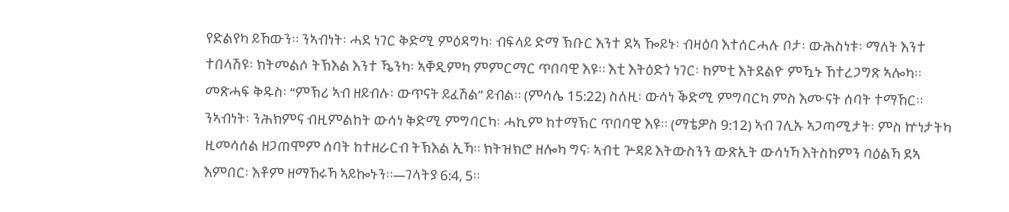የድልየካ ይኸውን። ንኣብነት፡ ሓደ ነገር ቅድሚ ምዕዳግካ፡ ብፍላይ ድማ ኽቡር እንተ ደኣ ዀይኑ፡ ብዛዕባ እተሰርሓሉ ቦታ፡ ውሕስነቱ፡ ማለት እንተ ተበላሽዩ፡ ክትመልሶ ትኽእል እንተ ዄንካ፡ ኣቐዲምካ ምምርማር ጥበባዊ እዩ። እቲ እትዕድጎ ነገር፡ ከምቲ እትደልዮ ምዃኑ ኸተረጋግጽ ኣሎካ።
መጽሓፍ ቅዱስ፡ “ምኽሪ ኣብ ዘይብሉ፡ ውጥናት ይፈሽል” ይብል። (ምሳሌ 15:22) ስለዚ፡ ውሳነ ቕድሚ ምግባርካ ምስ እሙናት ሰባት ተማኸር። ንኣብነት፡ ንሕክምና ብዚምልከት ውሳነ ቅድሚ ምግባርካ፡ ሓኪም ከተማኽር ጥበባዊ እዩ። (ማቴዎስ 9:12) ኣብ ገሊኡ ኣጋጣሚታት፡ ምስ ኵነታትካ ዚመሳሰል ዘጋጠሞም ሰባት ከተዘራርብ ትኽእል ኢኻ። ክትዝክሮ ዘሎካ ግና፡ ኣብቲ ጕዳይ እትውስንን ውጽኢት ውሳነኻ እትስከምን ባዕልኻ ደኣ እምበር፡ እቶም ዘማኸሩኻ ኣይኰኑን።—ገላትያ 6:4, 5።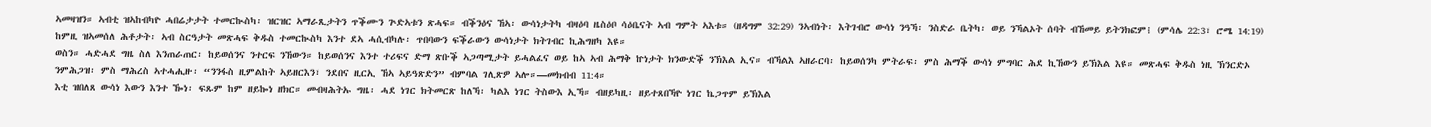ኣመዛዝን። ኣብቲ ዝኣከብካዮ ሓበሬታታት ተመርኲስካ፡ ዝርዝር ኣማራጺታትን ጥቕሙን ጕድኣቱን ጽሓፍ። ብቕንዕና ኸኣ፡ ውሳነታትካ ብዛዕባ ዜስዕቦ ሳዕቤናት ኣብ ግምት ኣእቱ። (ዘዳግም 32:29) ንኣብነት፡ እትገብሮ ውሳነ ንዓኻ፡ ንስድራ ቤትካ፡ ወይ ንኻልኦት ሰባት ብኸመይ ይትንክፎም፧ (ምሳሌ 22:3፣ ሮሜ 14:19) ከምዚ ዝኣመሰለ ሕቶታት፡ ኣብ ስርዓታት መጽሓፍ ቅዱስ ተመርኲስካ እንተ ደኣ ሓሲብካሉ፡ ጥበባውን ፍቕራውን ውሳነታት ክትገብር ኪሕግዘካ እዩ።
ወስን። ሓድሓደ ግዜ ስለ እንጠራጠር፡ ከይወሰንና ንተርፍ ንኸውን። ከይወሰንና እንተ ተሪፍና ድማ ጽቡቕ ኣጋጣሚታት ይሓልፈና ወይ ከኣ ኣብ ሕማቅ ኵነታት ክንውድቕ ንኽእል ኢና። ብኻልእ ኣዘራርባ፡ ከይወሰንካ ምትራፍ፡ ምስ ሕማቕ ውሳነ ምግባር ሕደ ኪኸውን ይኽእል እዩ። መጽሓፍ ቅዱስ ነዚ ኽንርድኦ ንምሕጋዝ፡ ምስ ማሕረስ ኣተሓሒዙ፡ “ንንፋስ ዚምልከት ኣይዘርእን፣ ንደበና ዚርኢ ኸኣ ኣይዓጽድን” ብምባል ገሊጽዎ ኣሎ።—መክብብ 11:4።
እቲ ዝበለጸ ውሳነ እውን እንተ ዀነ፡ ፍጹም ከም ዘይኰነ ዘክር። መብዛሕትኡ ግዜ፡ ሓደ ነገር ክትመርጽ ከለኻ፡ ካልእ ነገር ትስውእ ኢኻ። ብዘይካዚ፡ ዘይተጸበኻዮ ነገር ኬጋጥም ይኽእል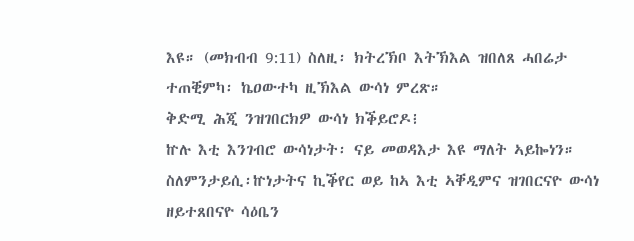እዩ። (መክብብ 9:11) ስለዚ፡ ክትረኽቦ እትኽእል ዝበለጸ ሓበሬታ ተጠቒምካ፡ ኬዐውተካ ዚኽእል ውሳነ ምረጽ።
ቅድሚ ሕጂ ንዝገበርክዎ ውሳነ ክቕይሮዶ፧
ኵሉ እቲ እንገብሮ ውሳነታት፡ ናይ መወዳእታ እዩ ማለት ኣይኰነን። ስለምንታይሲ፡ኵነታትና ኪቕየር ወይ ከኣ እቲ ኣቐዲምና ዝገበርናዮ ውሳነ ዘይተጸበናዮ ሳዕቤን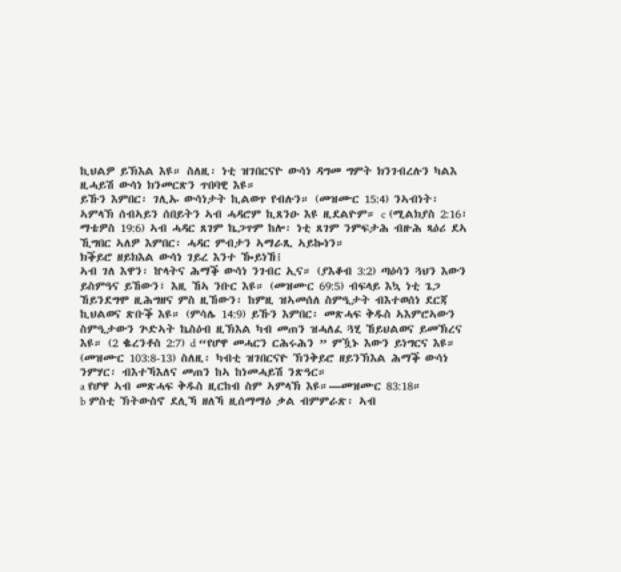ኪህልዎ ይኽእል እዩ። ስለዚ፡ ነቲ ዝገበርናዮ ውሳነ ዳግመ ግምት ክንገብረሉን ካልእ ዚሓይሽ ውሳነ ክንመርጽን ጥበባዊ እዩ።
ይኹን እምበር፡ ገሊኡ ውሳነታት ኪልወጥ የብሉን። (መዝሙር 15:4) ንኣብነት፡ ኣምላኽ ሰብኣይን ሰበይትን ኣብ ሓዳሮም ኪጸንዑ እዩ ዚደልዮም። c (ሚልክያስ 2:16፣ ማቴዎስ 19:6) ኣብ ሓዳር ጸገም ኬጋጥም ከሎ፡ ነቲ ጸገም ንምፍታሕ ብዙሕ ጻዕሪ ደኣ ኺግበር ኣለዎ እምበር፡ ሓዳር ምብታን ኣማራጺ ኣይኰነን።
ክቕይሮ ዘይክእል ውሳነ ገይረ እንተ ዀይነኸ፧
ኣብ ገለ እዋን፡ ኵላትና ሕማቕ ውሳነ ንገብር ኢና። (ያእቆብ 3:2) ጣዕሳን ጓህን እውን ይስምዓና ይኸውን፣ እዚ ኸኣ ንቡር እዩ። (መዝሙር 69:5) ብፍላይ እኳ ነቲ ጌጋ ኸይንደግሞ ዚሕግዘና ምስ ዚኸውን፡ ከምዚ ዝኣመሰለ ስምዒታት ብእተወሰነ ደርጃ ኪህልወና ጽቡቕ እዩ። (ምሳሌ 14:9) ይኹን እምበር፡ መጽሓፍ ቅዱስ ኣእምሮኣውን ስምዒታውን ጕድኣት ኬስዕብ ዚኽእል ካብ መጠን ዝሓለፈ ጓሂ ኸይህልወና ይመኽረና እዩ። (2 ቈረንቶስ 2:7) d “የሆዋ መሓርን ርሕሩሕን ” ምዃኑ እውን ይነግርና እዩ። (መዝሙር 103:8-13) ስለዚ፡ ካብቲ ዝገበርናዮ ኽንቅይሮ ዘይንኽእል ሕማቕ ውሳነ ንምሃር፡ ብእተኻእለና መጠን ከኣ ከነመሓይሽ ንጽዓር።
a የሆዋ ኣብ መጽሓፍ ቅዱስ ዚርከብ ስም ኣምላኽ እዩ።—መዝሙር 83:18።
b ምስቲ ኽትውስኖ ደሊኻ ዘለኻ ዚሰማማዕ ቃል ብምምራጽ፡ ኣብ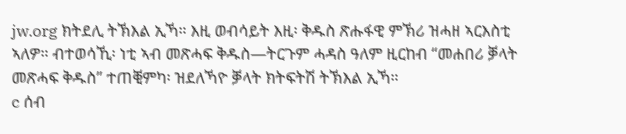jw.org ክትደሊ ትኽእል ኢኻ። እዚ ወብሳይት እዚ፡ ቅዱስ ጽሑፋዊ ምኽሪ ዝሓዘ ኣርእስቲ ኣለዎ። ብተወሳኺ፡ ነቲ ኣብ መጽሓፍ ቅዱስ—ትርጉም ሓዳስ ዓለም ዚርከብ “መሐበሪ ቓላት መጽሓፍ ቅዱስ” ተጠቒምካ፡ ዝደለኻዮ ቓላት ክትፍትሽ ትኽእል ኢኻ።
c ሰብ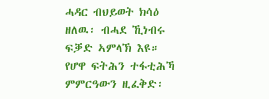ሓዳር ብህይወት ክሳዕ ዘለዉ፡ ብሓደ ኺነብሩ ፍቓድ ኣምላኽ እዩ። የሆዋ ፍትሕን ተፋቲሕኻ ምምርዓውን ዚፈቅድ፡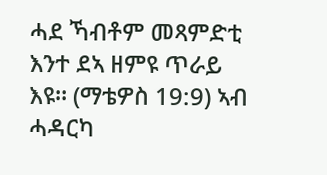ሓደ ኻብቶም መጻምድቲ እንተ ደኣ ዘምዩ ጥራይ እዩ። (ማቴዎስ 19:9) ኣብ ሓዳርካ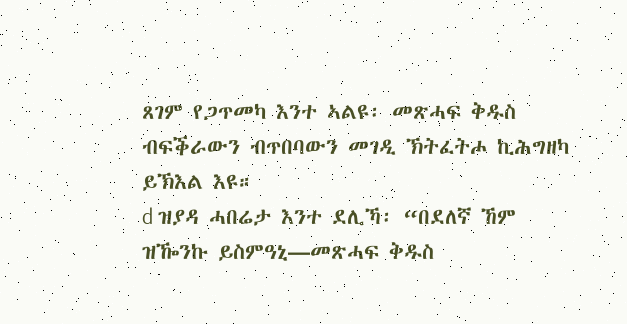ጸገም የጋጥመካ እንተ ኣልዩ፡ መጽሓፍ ቅዱስ ብፍቕራውን ብጥበባውን መገዲ ኽትፈትሖ ኪሕግዘካ ይኽእል እዩ።
d ዝያዳ ሓበሬታ እንተ ደሊኻ፡ “በደለኛ ኸም ዝዀንኩ ይስምዓኒ—መጽሓፍ ቅዱስ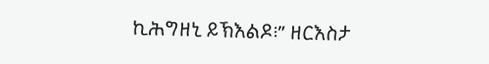ኪሕግዘኒ ይኽእልዶ፧” ዘርእስታ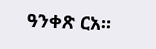ዓንቀጽ ርአ።